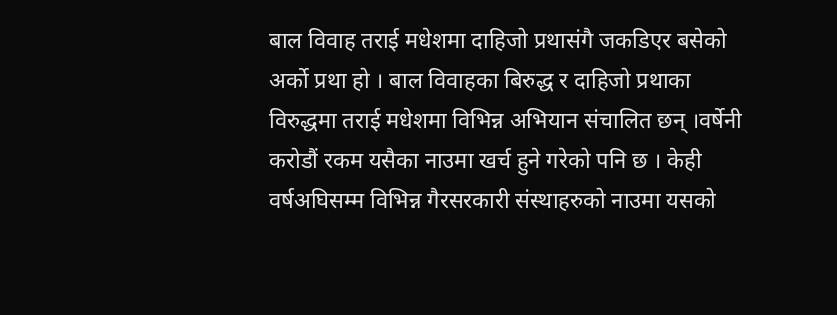बाल विवाह तराई मधेशमा दाहिजो प्रथासंगै जकडिएर बसेको अर्को प्रथा हो । बाल विवाहका बिरुद्ध र दाहिजो प्रथाका विरुद्धमा तराई मधेशमा विभिन्न अभियान संचालित छन् ।वर्षेनी करोडौं रकम यसैका नाउमा खर्च हुने गरेको पनि छ । केही वर्षअघिसम्म विभिन्न गैरसरकारी संस्थाहरुको नाउमा यसको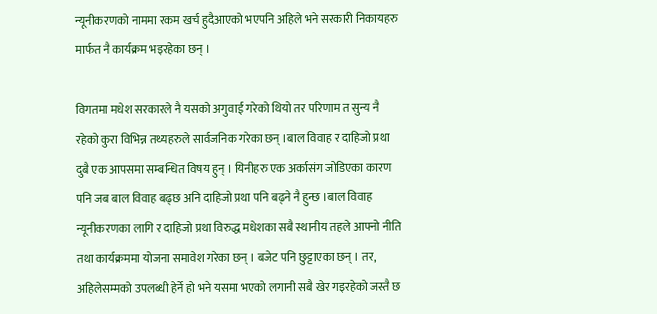न्यूनीकरणको नाममा रकम खर्च हुदैआएको भएपनि अहिले भने सरकारी निकायहरु मार्फत नै कार्यक्रम भइरहेका छन् ।

विगतमा मधेश सरकारले नै यसको अगुवाई गरेको थियो तर परिणाम त सुन्य नै रहेको कुरा विभिन्न तथ्यहरुले सार्वजनिक गरेका छन् ।बाल विवाह र दाहिजो प्रथा दुबै एक आपसमा सम्बन्धित विषय हुन् । यिनीहरु एक अर्कासंग जोडिएका कारण पनि जब बाल विवाह बढ्छ अनि दाहिजो प्रथा पनि बढ्ने नै हुन्छ ।बाल विवाह न्यूनीकरणका लागि र दाहिजो प्रथा विरुद्ध मधेशका सबै स्थानीय तहले आफ्नो नीति तथा कार्यक्रममा योजना समावेश गरेका छन् । बजेट पनि छुट्टाएका छन् । तर, अहिलेसम्मको उपलब्धी हेर्ने हो भने यसमा भएको लगानी सबै खेर गइरहेको जस्तै छ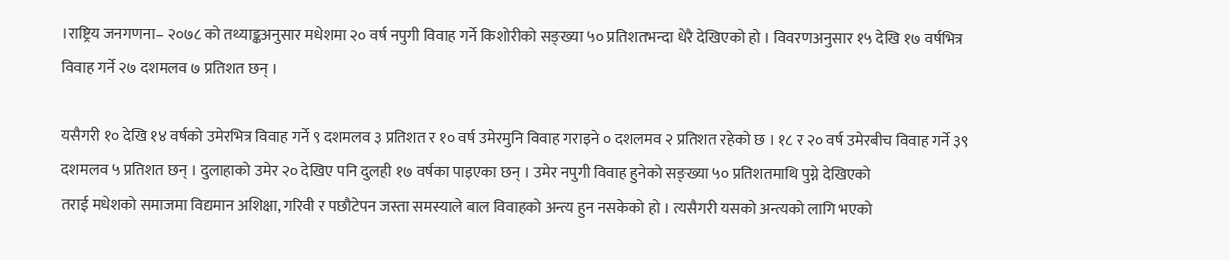।राष्ट्रिय जनगणना– २०७८ को तथ्याङ्कअनुसार मधेशमा २० वर्ष नपुगी विवाह गर्ने किशोरीको सङ्ख्या ५० प्रतिशतभन्दा धेरै देखिएको हो । विवरणअनुसार १५ देखि १७ वर्षभित्र विवाह गर्ने २७ दशमलव ७ प्रतिशत छन् ।

यसैगरी १० देखि १४ वर्षको उमेरभित्र विवाह गर्ने ९ दशमलव ३ प्रतिशत र १० वर्ष उमेरमुनि विवाह गराइने ० दशलमव २ प्रतिशत रहेको छ । १८ र २० वर्ष उमेरबीच विवाह गर्ने ३९ दशमलव ५ प्रतिशत छन् । दुलाहाको उमेर २० देखिए पनि दुलही १७ वर्षका पाइएका छन् । उमेर नपुगी विवाह हुनेको सङ्ख्या ५० प्रतिशतमाथि पुग्ने देखिएको
तराई मधेशको समाजमा विद्यमान अशिक्षा, गरिवी र पछौटेपन जस्ता समस्याले बाल विवाहको अन्त्य हुन नसकेको हो । त्यसैगरी यसको अन्त्यको लागि भएको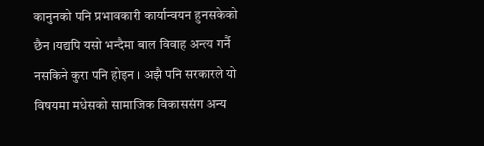कानुनको पनि प्रभावकारी कार्यान्वयन हुनसकेको छैन ।यद्यपि यसो भन्दैमा बाल विवाह अन्त्य गर्नै नसकिने कुरा पनि होइन । अझै पनि सरकारले यो विषयमा मधेसको सामाजिक विकाससंग अन्य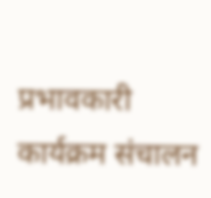प्रभावकारी कार्यक्रम संचालन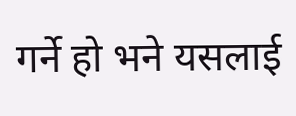गर्ने हो भने यसलाई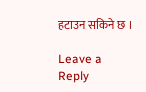हटाउन सकिने छ ।

Leave a Reply